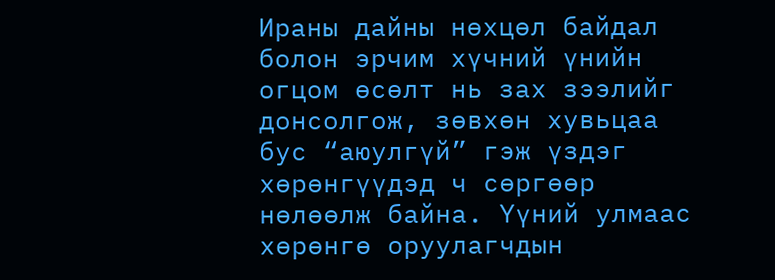Ираны дайны нөхцөл байдал болон эрчим хүчний үнийн огцом өсөлт нь зах зээлийг донсолгож, зөвхөн хувьцаа бус “аюулгүй” гэж үздэг хөрөнгүүдэд ч сөргөөр нөлөөлж байна. Үүний улмаас хөрөнгө оруулагчдын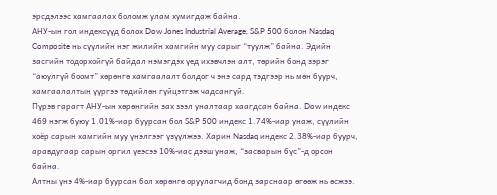эрсдэлээс хамгаалах боломж улам хумигдаж байна.
АНУ-ын гол индексүүд болох Dow Jones Industrial Average, S&P 500 болон Nasdaq Composite нь сүүлийн нэг жилийн хамгийн муу сарыг “туулж” байна. Эдийн засгийн тодорхойгүй байдал нэмэгдэх үед ихэвчлэн алт, төрийн бонд зэрэг “аюулгүй боомт” хөрөнгө хамгаалалт болдог ч энэ сард тэдгээр нь мөн буурч, хамгаалалтын үүргээ төдийлөн гүйцэтгэж чадсангүй.
Пүрэв гарагт АНУ-ын хөрөнгийн зах зээл уналтаар хаагдсан байна. Dow индекс 469 нэгж буюу 1.01%-иар буурсан бол S&P 500 индекс 1.74%-иар унаж, сүүлийн хоёр сарын хамгийн муу үнэлгээг үзүүлжээ. Харин Nasdaq индекс 2.38%-иар буурч, аравдугаар сарын оргил үеэсээ 10%-иас дээш унаж, “засварын бүс”-д орсон байна.
Алтны үнэ 4%-иар буурсан бол хөрөнгө оруулагчид бонд зарснаар өгөөж нь өсжээ.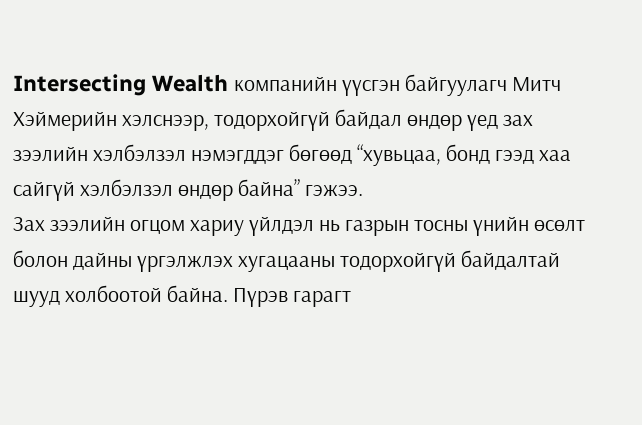Intersecting Wealth компанийн үүсгэн байгуулагч Митч Хэймерийн хэлснээр, тодорхойгүй байдал өндөр үед зах зээлийн хэлбэлзэл нэмэгддэг бөгөөд “хувьцаа, бонд гээд хаа сайгүй хэлбэлзэл өндөр байна” гэжээ.
Зах зээлийн огцом хариу үйлдэл нь газрын тосны үнийн өсөлт болон дайны үргэлжлэх хугацааны тодорхойгүй байдалтай шууд холбоотой байна. Пүрэв гарагт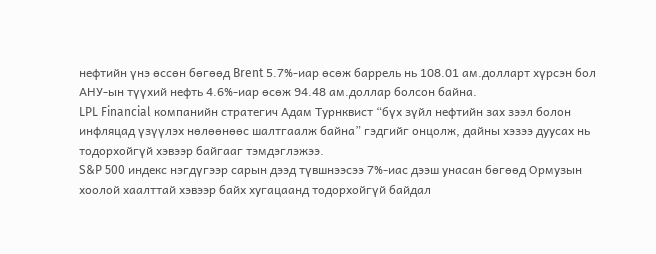нефтийн үнэ өссөн бөгөөд Brent 5.7%-иар өсөж баррель нь 108.01 ам.долларт хүрсэн бол АНУ-ын түүхий нефть 4.6%-иар өсөж 94.48 ам.доллар болсон байна.
LPL Financial компанийн стратегич Адам Турнквист “бүх зүйл нефтийн зах зээл болон инфляцад үзүүлэх нөлөөнөөс шалтгаалж байна” гэдгийг онцолж, дайны хэзээ дуусах нь тодорхойгүй хэвээр байгааг тэмдэглэжээ.
S&P 500 индекс нэгдүгээр сарын дээд түвшнээсээ 7%-иас дээш унасан бөгөөд Ормузын хоолой хаалттай хэвээр байх хугацаанд тодорхойгүй байдал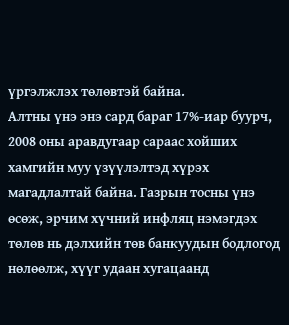үргэлжлэх төлөвтэй байна.
Алтны үнэ энэ сард бараг 17%-иар буурч, 2008 оны аравдугаар сараас хойших хамгийн муу үзүүлэлтэд хүрэх магадлалтай байна. Газрын тосны үнэ өсөж, эрчим хүчний инфляц нэмэгдэх төлөв нь дэлхийн төв банкуудын бодлогод нөлөөлж, хүүг удаан хугацаанд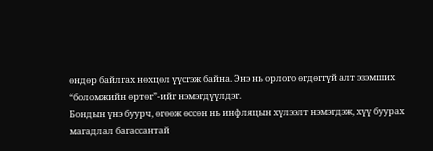өндөр байлгах нөхцөл үүсгэж байна. Энэ нь орлого өгдөггүй алт эзэмших “боломжийн өртөг”-ийг нэмэгдүүлдэг.
Бондын үнэ буурч, өгөөж өссөн нь инфляцын хүлээлт нэмэгдэж, хүү буурах магадлал багассантай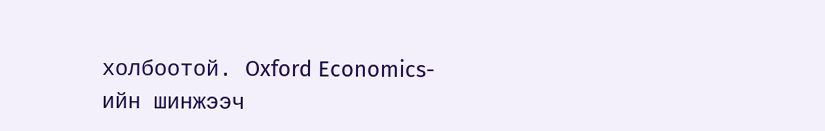холбоотой. Oxford Economics-ийн шинжээч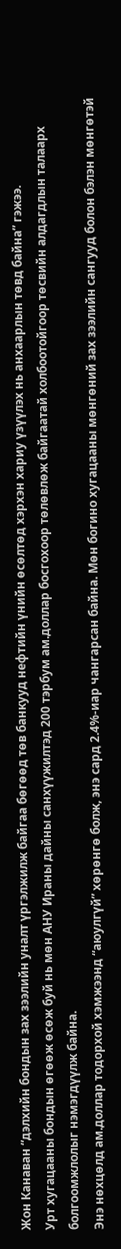Жон Канаван “дэлхийн бондын зах зээлийн уналт үргэлжилж байгаа бөгөөд төв банкууд нефтийн үнийн өсөлтөд хэрхэн хариу үзүүлэх нь анхаарлын төвд байна” гэжээ.
Урт хугацааны бондын өгөөж өсөж буй нь мөн АНУ Ираны дайны санхүүжилтэд 200 тэрбум ам.доллар босгохоор төлөвлөж байгаатай холбоотойгоор төсвийн алдагдлын талаарх болгоомжлолыг нэмэгдүүлж байна.
Энэ нөхцөлд ам.доллар тодорхой хэмжээнд “аюулгүй” хөрөнгө болж, энэ сард 2.4%-иар чангарсан байна. Мөн богино хугацааны мөнгөний зах зээлийн сангууд болон бэлэн мөнгөтэй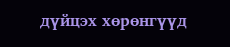дүйцэх хөрөнгүүд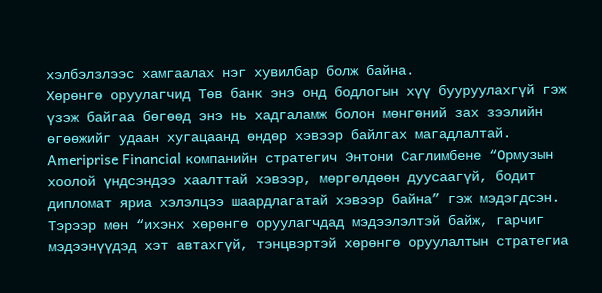хэлбэлзлээс хамгаалах нэг хувилбар болж байна.
Хөрөнгө оруулагчид Төв банк энэ онд бодлогын хүү бууруулахгүй гэж үзэж байгаа бөгөөд энэ нь хадгаламж болон мөнгөний зах зээлийн өгөөжийг удаан хугацаанд өндөр хэвээр байлгах магадлалтай.
Ameriprise Financial компанийн стратегич Энтони Саглимбене “Ормузын хоолой үндсэндээ хаалттай хэвээр, мөргөлдөөн дуусаагүй, бодит дипломат яриа хэлэлцээ шаардлагатай хэвээр байна” гэж мэдэгдсэн. Тэрээр мөн “ихэнх хөрөнгө оруулагчдад мэдээлэлтэй байж, гарчиг мэдээнүүдэд хэт автахгүй, тэнцвэртэй хөрөнгө оруулалтын стратегиа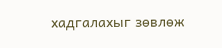хадгалахыг зөвлөж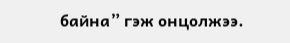байна” гэж онцолжээ.